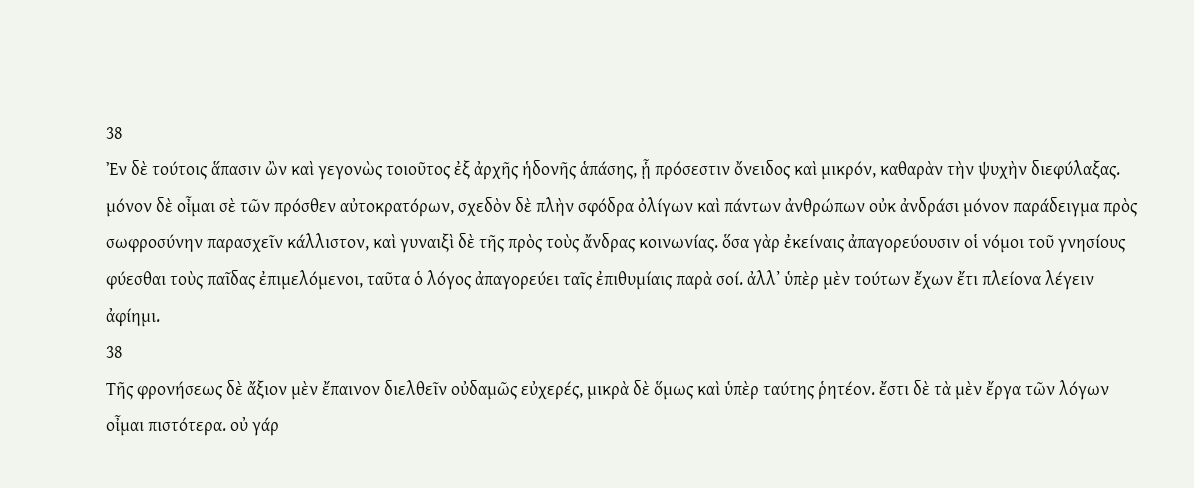38
Ἐν δὲ τούτοις ἅπασιν ὢν καὶ γεγονὼς τοιοῦτος ἐξ ἀρχῆς ἡδονῆς ἁπάσης, ᾗ πρόσεστιν ὄνειδος καὶ μικρόν, καθαρὰν τὴν ψυχὴν διεφύλαξας. μόνον δὲ οἶμαι σὲ τῶν πρόσθεν αὐτοκρατόρων, σχεδὸν δὲ πλὴν σφόδρα ὀλίγων καὶ πάντων ἀνθρώπων οὐκ ἀνδράσι μόνον παράδειγμα πρὸς σωφροσύνην παρασχεῖν κάλλιστον, καὶ γυναιξὶ δὲ τῆς πρὸς τοὺς ἄνδρας κοινωνίας. ὅσα γὰρ ἐκείναις ἀπαγορεύουσιν οἱ νόμοι τοῦ γνησίους φύεσθαι τοὺς παῖδας ἐπιμελόμενοι, ταῦτα ὁ λόγος ἀπαγορεύει ταῖς ἐπιθυμίαις παρὰ σοί. ἀλλʼ ὑπὲρ μὲν τούτων ἔχων ἔτι πλείονα λέγειν ἀφίημι.
38
Τῆς φρονήσεως δὲ ἄξιον μὲν ἔπαινον διελθεῖν οὐδαμῶς εὐχερές, μικρὰ δὲ ὅμως καὶ ὑπὲρ ταύτης ῥητέον. ἔστι δὲ τὰ μὲν ἔργα τῶν λόγων οἶμαι πιστότερα. οὐ γάρ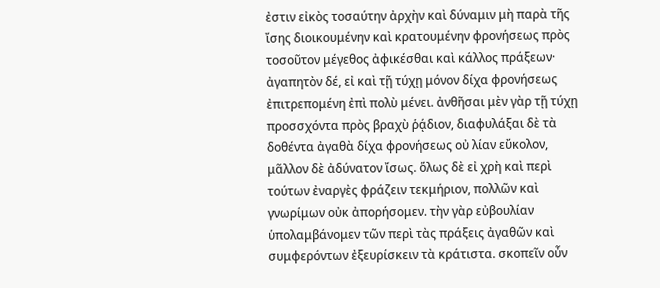ἐστιν εἰκὸς τοσαύτην ἀρχὴν καὶ δύναμιν μὴ παρὰ τῆς ἴσης διοικουμένην καὶ κρατουμένην φρονήσεως πρὸς τοσοῦτον μέγεθος ἀφικέσθαι καὶ κάλλος πράξεων· ἀγαπητὸν δέ, εἰ καὶ τῇ τύχῃ μόνον δίχα φρονήσεως ἐπιτρεπομένη ἐπὶ πολὺ μένει. ἀνθῆσαι μὲν γὰρ τῇ τύχῃ προσσχόντα πρὸς βραχὺ ῥᾴδιον, διαφυλάξαι δὲ τὰ δοθέντα ἀγαθὰ δίχα φρονήσεως οὐ λίαν εὔκολον, μᾶλλον δὲ ἀδύνατον ἴσως. ὅλως δὲ εἰ χρὴ καὶ περὶ τούτων ἐναργὲς φράζειν τεκμήριον, πολλῶν καὶ γνωρίμων οὐκ ἀπορήσομεν. τὴν γὰρ εὐβουλίαν ὑπολαμβάνομεν τῶν περὶ τὰς πράξεις ἀγαθῶν καὶ συμφερόντων ἐξευρίσκειν τὰ κράτιστα. σκοπεῖν οὖν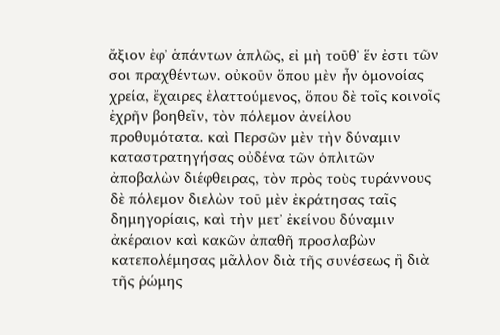ἄξιον ἐφʼ ἁπάντων ἁπλῶς, εἰ μὴ τοῦθʼ ἕν ἐστι τῶν σοι πραχθέντων. οὐκοῦν ὅπου μὲν ἦν ὁμονοίας χρεία, ἔχαιρες ἐλαττούμενος, ὅπου δὲ τοῖς κοινοῖς ἐχρῆν βοηθεῖν, τὸν πόλεμον ἀνείλου προθυμότατα. καὶ Περσῶν μὲν τὴν δύναμιν καταστρατηγήσας οὐδένα τῶν ὁπλιτῶν ἀποβαλὼν διέφθειρας, τὸν πρὸς τοὺς τυράννους δὲ πόλεμον διελὼν τοῦ μὲν ἐκράτησας ταῖς δημηγορίαις, καὶ τὴν μετʼ ἐκείνου δύναμιν ἀκέραιον καὶ κακῶν ἀπαθῆ προσλαβὼν κατεπολέμησας μᾶλλον διὰ τῆς συνέσεως ἢ διὰ τῆς ῥώμης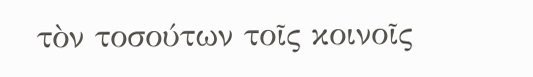τὸν τοσούτων τοῖς κοινοῖς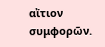αἴτιον συμφορῶν.